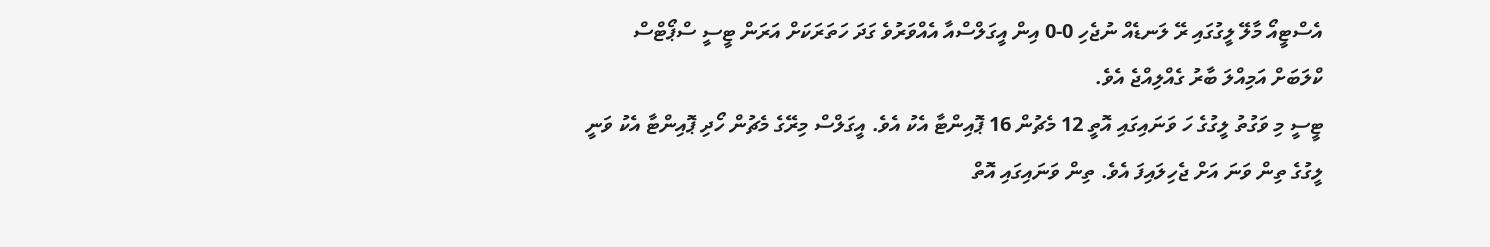އެސްޓީއޯ މާލޭ ލީގުގައި ރޭ ލަނޑެއް ނުޖެހި 0-0 އިން އީގަލްސްއާ އެއްވަރުވެ ގަދަ ހަތަރަކަށް އަރަން ޓީސީ ސްޕޯޓްސް ކްލަބަށް އަމިއްލަ ބާރު ގެއްލިއްޖެ އެވެ.
ޓީސީ މި ވަގުތު ލީގުގެ ހަ ވަނައިގައި އޮތީ 12 މެޗުން 16 ޕޮއިންޓާ އެކު އެވެ. އީގަލްސް މިރޭގެ މެޗުން ހޯދި ޕޮއިންޓާ އެކު ވަނީ ލީގުގެ ތިން ވަނަ އަށް ޖެހިލައިފަ އެވެ. ތިން ވަނައިގައި އޮތް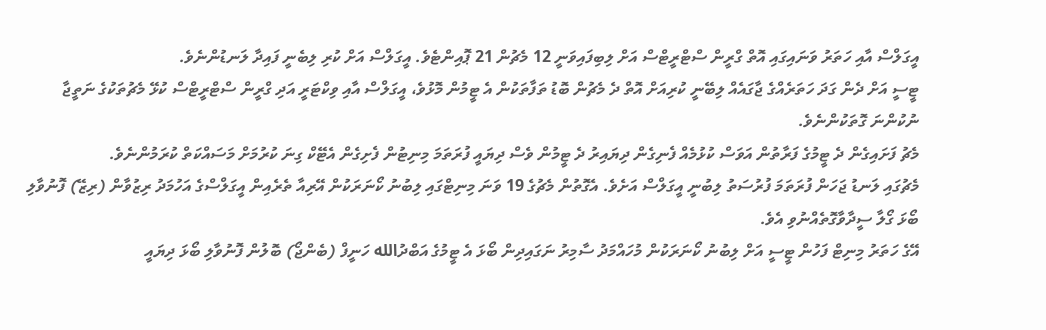އީގަލްސް އާއި ހަތަރު ވަނައިގައި އޮތް ގްރީން ސްޓްރީޓްސް އަށް ލިބިފައިވަނީ 12 މެޗުން 21 ޕޮއިންޓެވެ. އީގަލްސް އަށް ކުރި ލިބެނީ ފައިދާ ލަނޑުންނެވެ.
ޓީސީ އަށް ދެން ގަދަ ހަތަރެއްގެ ޖާގައެއް ލިބޭނީ ކުރިއަށް އޮތް ދެ މެޗުން ބޮޑު ތަފާތަކުން އެ ޓީމުން މޮޅުވެ، އީގަލްސް އާއި ވިކްޓަރީ އަދި ގްރީން ސްޓްރީޓްސް ކުޅޭ މެޗުތަކުގެ ނަތީޖާ ނުކުންނަ ގޮތަކުންނެވެ.
މެޗު ފަށައިގެން ދެ ޓީމުގެ ފަރާތުން އަވަސް ކުޅުމެއް ފެނިގެން ދިޔައިރު ދެ ޓީމުން ވެސް ދިޔައީ ފުރަތަމަ މިނިޓުން ފެށިގެން އެޓޭކް ގިނަ ކުރުމަށް މަސައްކަތް ކުރަމުންނެވެ.
މެޗުގައި ލަނޑު ޖަހަން ފުރަތަމަ ފުރުސަތު ލިބުނީ އީގަލްސް އަށެވެ. އެގޮތުން މެޗުގެ 19 ވަނަ މިނިޓްގައި ލިބުނު ކޯނަރަކުން އޭރިއާ ތެރެއިން އީގަލްސްގެ އަހުމަދު ރިޒުވާން (ރިޒޭ) ފޮނުވާލި ބޯޅަ ގޯލާ ސީދާވާގޮތެއްނުވި އެވެ.
އޭގެ ހަތަރު މިނިޓް ފަހުން ޓީސީ އަށް ލިބުނު ކޯނަރަކުން މުހައްމަދު ސާމިރު ނަގައިދިން ބޯޅަ އެ ޓީމުގެ އަބްދުالله ހަނީފް (ބެންޖޯ) ބޮލުން ފޮނުވާލި ބޯޅަ ދިޔައީ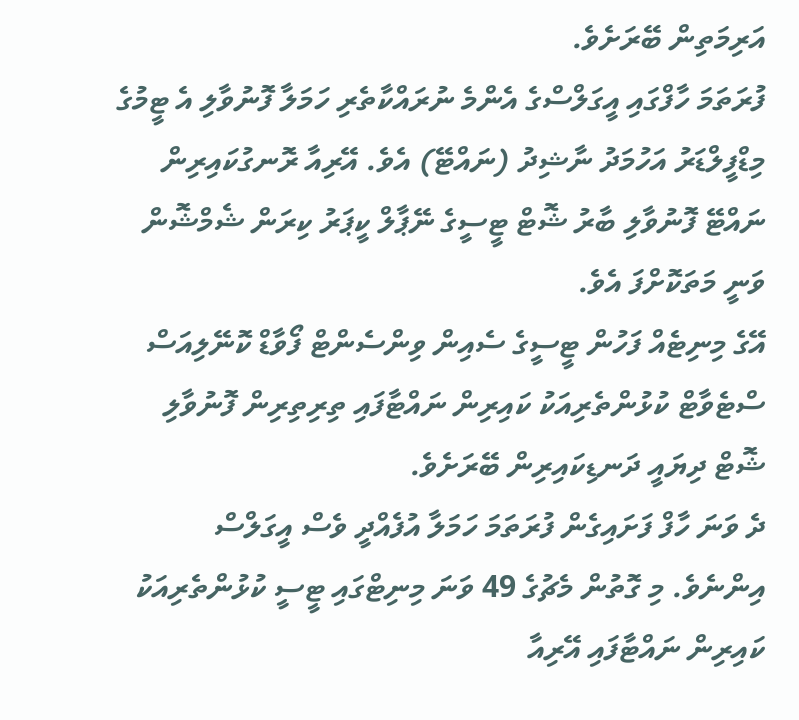އަރިމަތިން ބޭރަށެވެ.
ފުރަތަމަ ހާފްގައި އީގަލްސްގެ އެންމެ ނުރައްކާތެރި ހަމަލާ ފޮނުވާލި އެ ޓީމުގެ މިޑްފީލްޑަރު އަހުމަދު ނާޝިދު (ނައްޓޭ) އެވެ. އޭރިއާ ރޮނގުކައިރިން ނައްޓޭ ފޮނުވާލި ބާރު ޝޮޓް ޓީސީގެ ނޭޕާލް ކީޕަރު ކިރަން ޝެމްޝޮން ވަނީ މަތަކޮށްފަ އެވެ.
އޭގެ މިނިޓެއް ފަހުން ޓީސީގެ ސެއިން ވިންސެންޓް ފޯވާޑް ކޮނޭލިއަސް ސްޓެވާޓް ކުޅުންތެރިއަކު ކައިރިން ނައްޓާފައި ތިރިތިރިން ފޮނުވާލި ޝޮޓް ދިޔައީ ދަނޑިކައިރިން ބޭރަށެވެ.
ދެ ވަނަ ހާފް ފަށައިގެން ފުރަތަމަ ހަމަލާ އުފެއްދީ ވެސް އީގަލްސް އިންނެވެ. މި ގޮތުން މެޗުގެ 49 ވަނަ މިނިޓްގައި ޓީސީ ކުޅުންތެރިއަކު ކައިރިން ނައްޓާފައި އޭރިއާ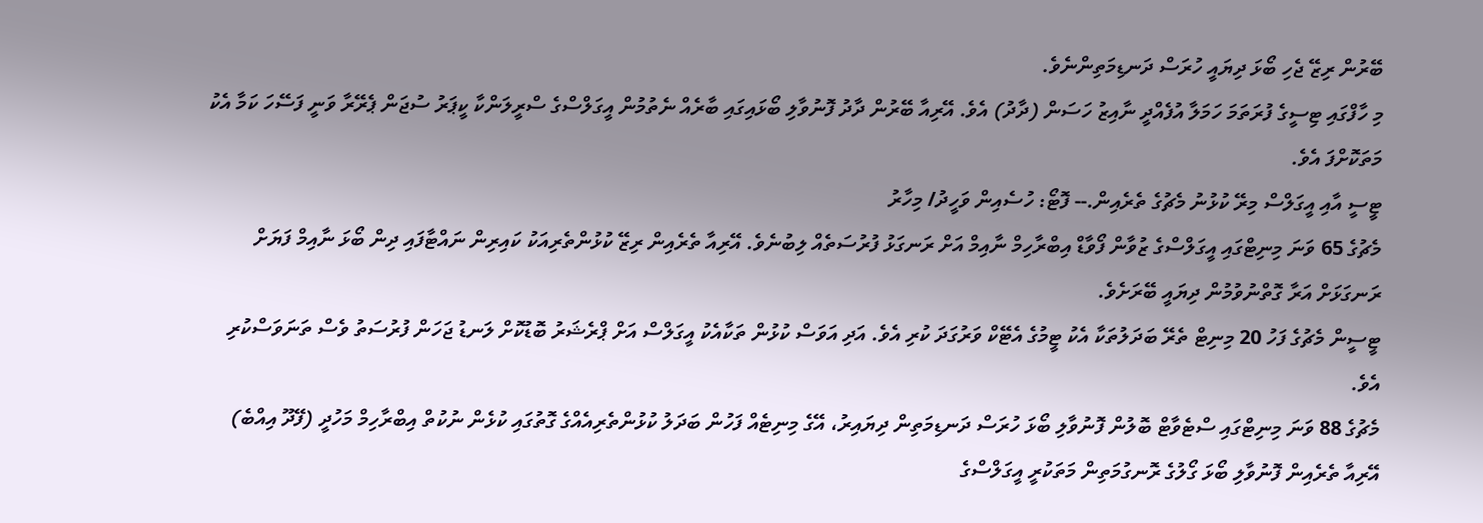ބޭރުން ރިޒޭ ޖެހި ބޯޅަ ދިޔައީ ހުރަސް ދަނޑިމަތިންނެވެ.
މި ހާފްގައި ޓިސީގެ ފުރަތަމަ ހަމަލާ އުފެއްދީ ނާއިޒު ހަސަން (ދާދު) އެވެ. އޭރިއާ ބޭރުން ދާދު ފޮނުވާލި ބޯޅައިގައި ބާރެއް ނެތުމުން އީގަލްސްގެ ސްރީލަންކާ ކީޕަރު ސުޖަން ޕެރޭރާ ވަނީ ފަސޭހަ ކަމާ އެކު މަތަކޮށްފަ އެވެ.
ޓީސީ އާއި އީގަލްސް މިރޭ ކުޅުނު މެޗުގެ ތެރެއިން.-- ފޮޓޯ: ހުސެއިން ވަހީދު/ މިހާރު
މެޗުގެ 65 ވަނަ މިނިޓްގައި އީގަލްސްގެ ޒުވާން ފޯވާޑް އިބްރާހިމް ނާއިމް އަށް ރަނގަޅު ފުރުސަތެއް ލިބުނެވެ. އޭރިއާ ތެރެއިން ރިޒޭ ކުޅުންތެރިއަކު ކައިރިން ނައްޓާފައި ދިން ބޯޅަ ނާއިމް ފަޔަށް ރަނގަޅަށް އަރާ ގޮތްނުވުމުން ދިޔައީ ބޭރަށެވެ.
ޓީސީން މެޗުގެ ފަހު 20 މިނިޓް ތެރޭ ބަދަލުތަކާ އެކު ޓީމުގެ އެޓޭކް ވަރުގަދަ ކުރި އެވެ. އަދި އަވަސް ކުޅުން ތަކާއެކު އީގަލްސް އަށް ޕްރެޝަރު ބޮޑުކޮށް ލަނޑު ޖަހަން ފުރުސަތު ވެސް ތަނަވަސްކުރި އެވެ.
މެޗުގެ 88 ވަނަ މިނިޓްގައި ސްޓެވާޓް ބޮލުން ފޮނުވާލި ބޯޅަ ހުރަސް ދަނޑިމަތިން ދިޔައިރު، އޭގެ މިނިޓެއް ފަހުން ބަދަލު ކުޅުންތެރިއެއްގެ ގޮތުގައި ކުޅެން ނުކުތް އިބްރާހިމް މަހުދީ (ފޭދޫ އިއްބެ) އޭރިއާ ތެރެއިން ފޮނުވާލި ބޯޅަ ގޯލުގެ ރޮނގުމަތިން މަތަކުރީ އީގަލްސްގެ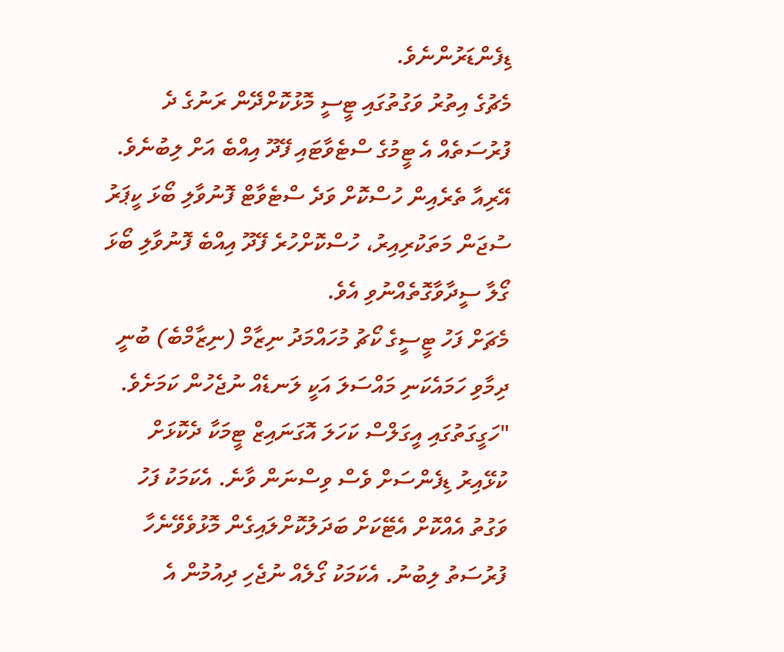ޑިފެންޑަރުންނެވެ.
މެޗުގެ އިތުރު ވަގުތުގައި ޓީސީ މޮޅުކޮށްދޭން ރަނުގެ ދެ ފުރުސަތެއް އެ ޓީމުގެ ސްޓެވާޓައި ފޭދޫ އިއްބެ އަށް ލިބުނެވެ. އޭރިއާ ތެރެއިން ހުސްކޮށް ވަދެ ސްޓެވާޓް ފޮނުވާލި ބޯޅަ ކީޕަރު ސުޖަން މަތަކުރިއިރު، ހުސްކޮށްހުރެ ފޭދޫ އިއްބެ ފޮނުވާލި ބޯޅަ ގޯލާ ސީދާވާގޮތެއްނުވި އެވެ.
މެޗަށް ފަހު ޓީސީގެ ކޯޗު މުހައްމަދު ނިޒާމް (ނިޒާމްބެ) ބުނީ ދިމާވި ހަމައެކަނި މައްސަލަ އަކީ ލަނޑެއް ނުޖެހުން ކަމަށެވެ.
"ހަގީގަތުގައި އީގަލްސް ކަހަލަ އޮގަނައިޒް ޓީމަކާ ދެކޮޅަށް ކުޅޭއިރު ޑިފެންސަށް ވެސް ވިސްނަން ވާނެ. އެކަމަކު ފަހު ވަގުތު އެއްކޮށް އެޓޭކަށް ބަދަލުކޮށްލައިގެން މޮޅުވެވޭނެހާ ފުރުސަތު ލިބުނު. އެކަމަކު ގޯލެއް ނުޖެހި ދިއުމުން އެ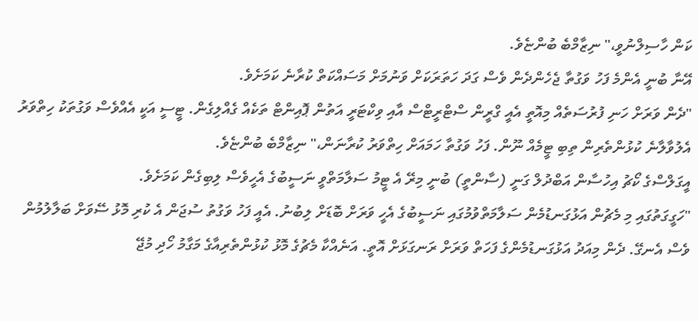ކަން ހާސިލްނުވީ،" ނިޒާމްބެ ބުންޏެވެ.
އޭނާ ބުނީ އެންމެ ފަހު ވަގުތާ ޖެހެންދެން ވެސް ގަދަ ހަތަރަކަށް ވަނުމަށް މަސައްކަތް ކުރާނެ ކަމަށެވެ.
"ދެން ވަރަށް ހަނި ފުރުސަތެއް މިއޮތީ އެއީ ގްރީން ސްޓްރީޓްސް އާއި ވިކްޓަރީ އަތުން ޕޮއިންޓް ތަކެއް ގެއްލިގެން. ޓީސީ އަކީ އެއްވެސް ވަގުތަކު ހިތްވަރު އެލުވާލާނެ ކުޅުންތެރިން ތިބި ޓީމެއް ނޫން. ފަހު ވަގުތާ ހަމައަށް ހިތްވަރު ކުރާނަން،" ނިޒާމްބެ ބުންޏެވެ.
އީގަލްސްގެ ކޯޗު އިހުސާން އަބްދުލް ގަނީ (ސާންތީ) ބުނީ މިރޭ އެ ޓީމު ސަލާމަތްވީ ނަސީބުގެ އެހީވެސް ލިބިގެން ކަމަށެވެ.
"ހަގީގަތުގައި މި މެޗުން އަޅުގަނޑުމެން ސަލާމަތްވުމުގައި ނަސީބުގެ އެހީ ވަރަށް ބޮޑަށް ލިބުނު. އެއީ ފަހު ވަގުތު ސުޖަން އެ ކުރި މޮޅު ސޭވަށް ބަލާލުމުން ވެސް އެނގޭ. ދެން މިއަދު އަޅުގަނޑުމެންގެ ފަހަތް ވަރަށް ރަނގަޅަށް އޮތީ. އަނެއްކާ މެޗުގެ މޮޅު ކުޅުންތެރިއާގެ މަގާމު ހޯދި މުޖޭ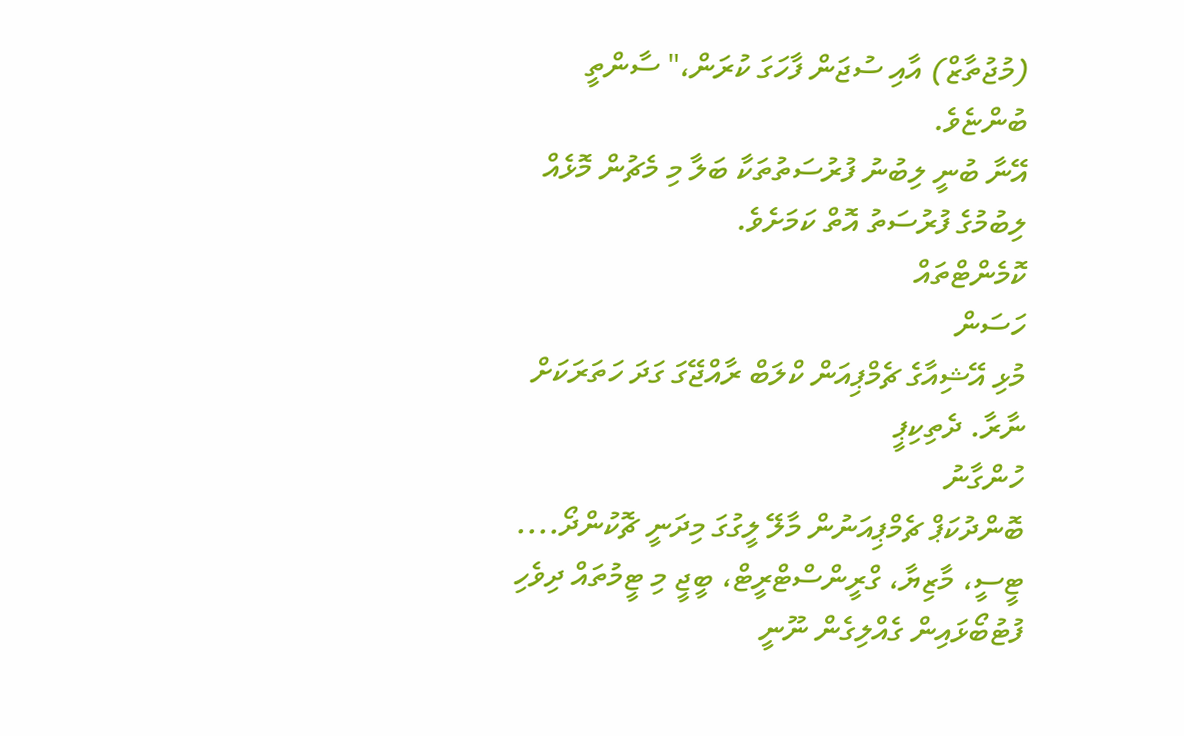(މުޖުތާޒް) އާއި ސުޖަން ފާހަގަ ކުރަން،" ސާންތީ ބުންޏެވެ.
އޭނާ ބުނީ ލިބުނު ފުރުސަތުތަކާ ބަލާ މި މެޗުން މޮޅެއް ލިބުމުގެ ފުރުސަތު އޮތް ކަމަށެވެ.
ކޮމެންޓްތައް
ހަސަން
މުޅި އޭޝިއާގެ ޗެމްޕިއަން ކްލަބް ރާއްޖޭގަ ގަދަ ހަތަރަކަށް ނާރާ. ދެތިކިޕީ
ހުންގާނު
ބޮންދުކަޕް ޗެމްޕިއަނުން މާލޭ ލީގުގަ މިދަނީ ޗޮކުންދޯ.... ޓީސީ، މާޒިޔާ، ގްރީންސްޓްރީޓް، ބީޖީ މި ޓީމުތައް ދިވެހި ފުޓުބޯޅައިން ގެއްލިގެން ނޫނީ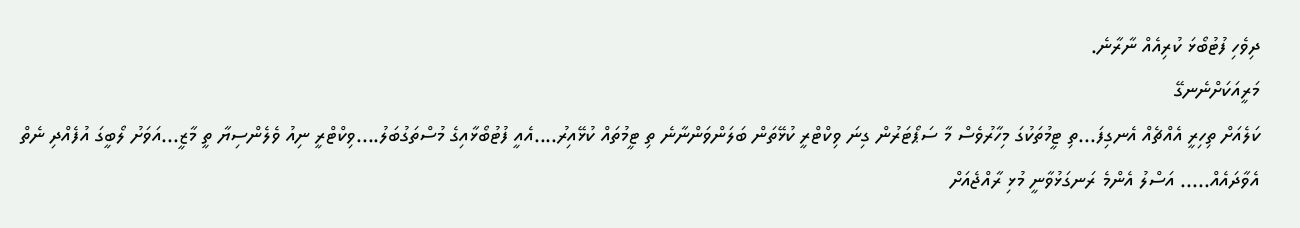ދިވެހި ފުޓުބޯޅަ ކުރިއެއް ނާރާނެ.
މަރީއަކަށްނެނގޭ
ކަލެއަށް ތިހިރީ އެއްޗެއް އެނގިފަ...ތި ޓީމުތަކުގަ މިހާރުވެސް މާ ސަޕޯޓަރުން ގިނަ ވިކްޓްރީ ކުޅޭތަން ބަލަންވަންނާނެ ތި ޓީމުތައް ކުޅޭއިރު....އެއީ ފުޓުބޯޅާއިގެ މުސްތަގުބަލު....ވިކްޓްރީ ނިއު ވެލެންސިޔާ ތީ މާޒީ...އަވަށު ލޯބީގަ އުފެއްދި ނެތް އެވާދައެއް..... އަސްލު އެންމެ ރަނގަޅުވާނީ މުޅި ރާއްޖެއަށް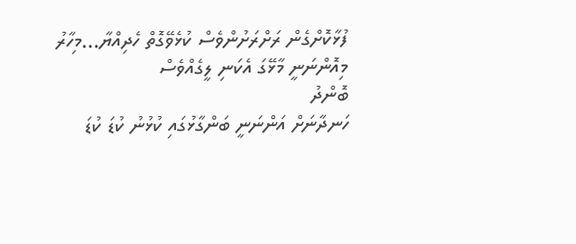ފުޅާކޮށްގެން ރަށްރަށުންވެސް ކުޅެވޭގޮތް ހެދިއްޔާ...މިހާރު މިއޮންނަނީ މާޅޭގަ އެކަނި ލީގެއްވެސް
ބޮންދު
ހަނދާނަށް އަންނަނީ ބަންގާޅުގައި ކުޅުނު ކުޑަ ކުޑަ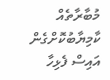މުބާރާތެއް ކާމިޔާބުކޮށްގެން އައިސް ފެޅިހާ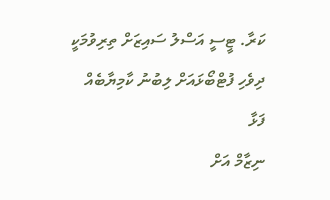ކަރާ. ޓީސީ އަސްލު ސައިޒަށް ތިރިވުމަކީ ދިވެހި ފުޓްބޯޅައަށް ލިބުނު ކާމިޔާބެއް
ފަޅާ
ނިޒާމް އަށް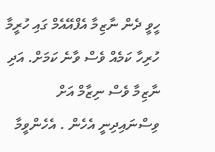ހީވީ ދެން ނާޒިމާ އެފްއޭއެމް ގައި ހުރީމާ ހުރިހާ ކަމެއް ވެސް ވާނެ ކަމަށް. އަދި ނާޒިމާ ވެސް ނިޒާމް އަށް ވިސްނައިދިނީ އެހެން . އެހެންވީމާ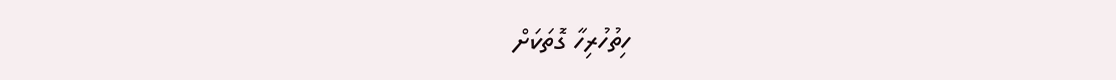ހިތުހުރިހާ ގޮތަކަށް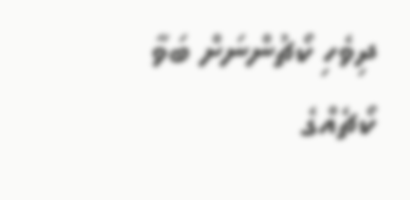ދިވެހި ކޯޗުންނަށް ބަވާ ކޯޗެއްގެ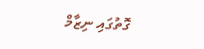ގޮތުގައި ނިޒާމް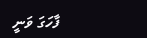ފާހަގަ ވަނީ